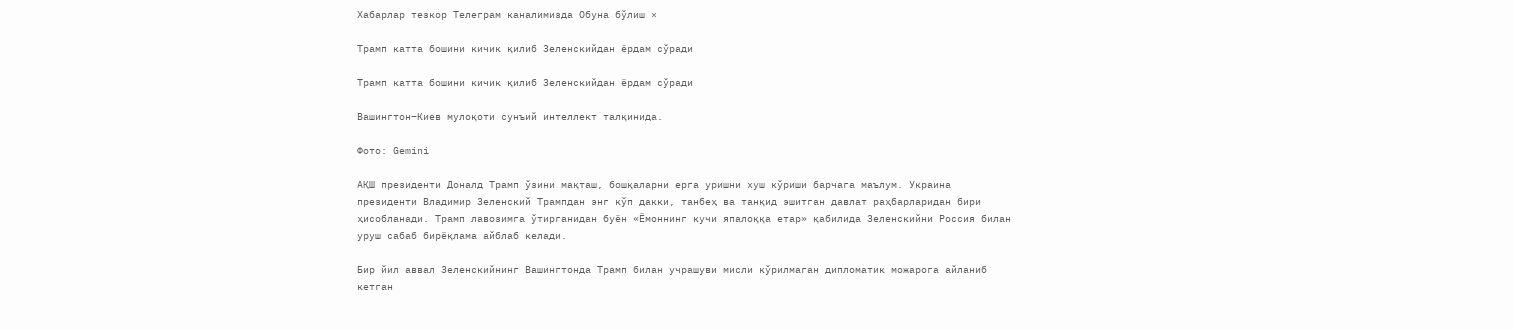Хабарлар тезкор Телеграм каналимизда Обуна бўлиш ×

Трамп катта бошини кичик қилиб Зеленскийдан ёрдам сўради

Трамп катта бошини кичик қилиб Зеленскийдан ёрдам сўради

Вашингтон–Киев мулоқоти сунъий интеллект талқинида.

Фото: Gemini

АҚШ президенти Доналд Трамп ўзини мақташ, бошқаларни ерга уришни хуш кўриши барчага маълум. Украина президенти Владимир Зеленский Трампдан энг кўп дакки, танбеҳ ва танқид эшитган давлат раҳбарларидан бири ҳисобланади. Трамп лавозимга ўтирганидан буён «Ёмоннинг кучи япалоққа етар» қабилида Зеленскийни Россия билан уруш сабаб бирёқлама айблаб келади.

Бир йил аввал Зеленскийнинг Вашингтонда Трамп билан учрашуви мисли кўрилмаган дипломатик можарога айланиб кетган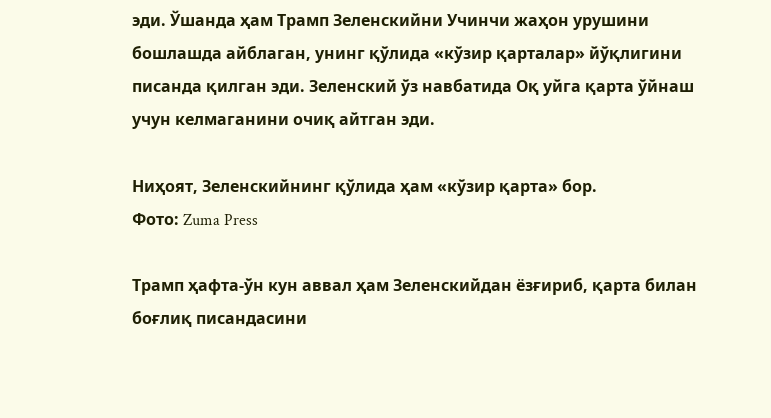эди. Ўшанда ҳам Трамп Зеленскийни Учинчи жаҳон урушини бошлашда айблаган, унинг қўлида «кўзир қарталар» йўқлигини писанда қилган эди. Зеленский ўз навбатида Оқ уйга қарта ўйнаш учун келмаганини очиқ айтган эди.

Ниҳоят, Зеленскийнинг қўлида ҳам «кўзир қарта» бор.
Фото: Zuma Press

Трамп ҳафта-ўн кун аввал ҳам Зеленскийдан ёзғириб, қарта билан боғлиқ писандасини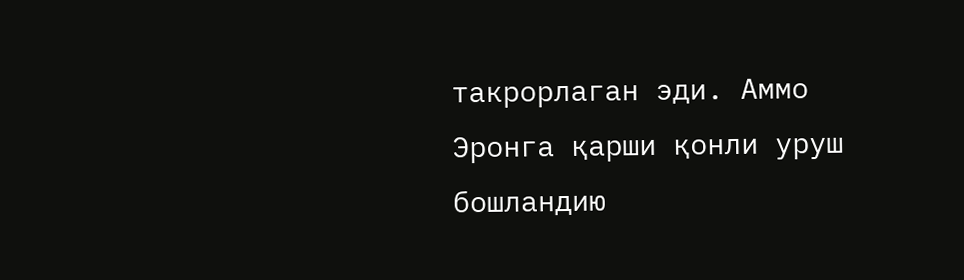такрорлаган эди. Аммо Эронга қарши қонли уруш бошландию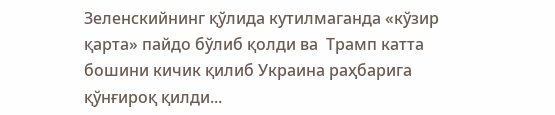Зеленскийнинг қўлида кутилмаганда «кўзир қарта» пайдо бўлиб қолди ва  Трамп катта бошини кичик қилиб Украина раҳбарига қўнғироқ қилди...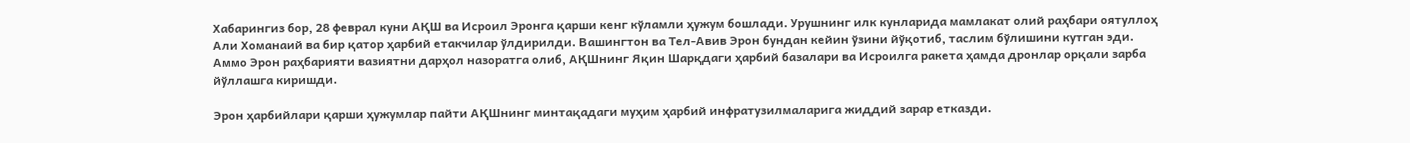Хабарингиз бор, 28 феврал куни АҚШ ва Исроил Эронга қарши кенг кўламли ҳужум бошлади. Урушнинг илк кунларида мамлакат олий раҳбари оятуллоҳ Али Хоманаий ва бир қатор ҳарбий етакчилар ўлдирилди. Вашингтон ва Тел-Авив Эрон бундан кейин ўзини йўқотиб, таслим бўлишини кутган эди. Аммо Эрон раҳбарияти вазиятни дарҳол назоратга олиб, АҚШнинг Яқин Шарқдаги ҳарбий базалари ва Исроилга ракета ҳамда дронлар орқали зарба йўллашга киришди.

Эрон ҳарбийлари қарши ҳужумлар пайти АҚШнинг минтақадаги муҳим ҳарбий инфратузилмаларига жиддий зарар етказди.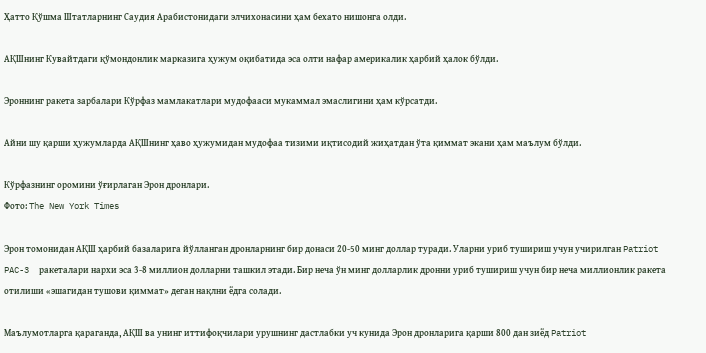Ҳатто Қўшма Штатларнинг Саудия Арабистонидаги элчихонасини ҳам бехато нишонга олди.

АҚШнинг Кувайтдаги қўмондонлик марказига ҳужум оқибатида эса олти нафар америкалик ҳарбий ҳалок бўлди.

Эроннинг ракета зарбалари Кўрфаз мамлакатлари мудофааси мукаммал эмаслигини ҳам кўрсатди.

Айни шу қарши ҳужумларда АҚШнинг ҳаво ҳужумидан мудофаа тизими иқтисодий жиҳатдан ўта қиммат экани ҳам маълум бўлди.

Кўрфазнинг оромини ўғирлаган Эрон дронлари.
Фото: The New York Times

Эрон томонидан АҚШ ҳарбий базаларига йўлланган дронларнинг бир донаси 20-50 минг доллар туради. Уларни уриб тушириш учун учирилган Patriot PAC-3  ракеталари нархи эса 3-8 миллион долларни ташкил этади. Бир неча ўн минг долларлик дронни уриб тушириш учун бир неча миллионлик ракета отилиши «эшагидан тушови қиммат» деган нақлни ёдга солади.

Маълумотларга қараганда, АҚШ ва унинг иттифоқчилари урушнинг дастлабки уч кунида Эрон дронларига қарши 800 дан зиёд Patriot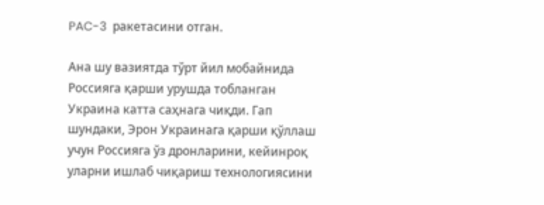PAC-3  ракетасини отган.

Ана шу вазиятда тўрт йил мобайнида Россияга қарши урушда тобланган Украина катта саҳнага чиқди. Гап шундаки, Эрон Украинага қарши қўллаш учун Россияга ўз дронларини, кейинроқ уларни ишлаб чиқариш технологиясини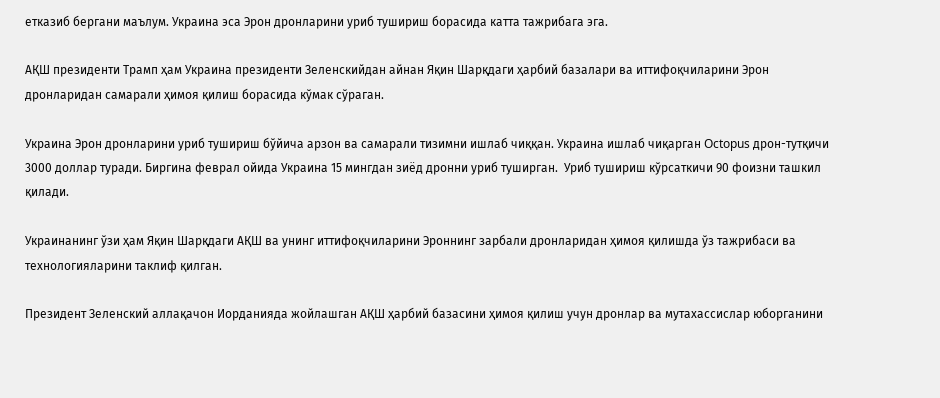етказиб бергани маълум. Украина эса Эрон дронларини уриб тушириш борасида катта тажрибага эга.

АҚШ президенти Трамп ҳам Украина президенти Зеленскийдан айнан Яқин Шарқдаги ҳарбий базалари ва иттифоқчиларини Эрон дронларидан самарали ҳимоя қилиш борасида кўмак сўраган.

Украина Эрон дронларини уриб тушириш бўйича арзон ва самарали тизимни ишлаб чиққан. Украина ишлаб чиқарган Octopus дрон-тутқичи 3000 доллар туради. Биргина феврал ойида Украина 15 мингдан зиёд дронни уриб туширган.  Уриб тушириш кўрсаткичи 90 фоизни ташкил қилади.

Украинанинг ўзи ҳам Яқин Шарқдаги АҚШ ва унинг иттифоқчиларини Эроннинг зарбали дронларидан ҳимоя қилишда ўз тажрибаси ва технологияларини таклиф қилган.

Президент Зеленский аллақачон Иорданияда жойлашган АҚШ ҳарбий базасини ҳимоя қилиш учун дронлар ва мутахассислар юборганини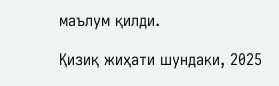маълум қилди.

Қизиқ жиҳати шундаки, 2025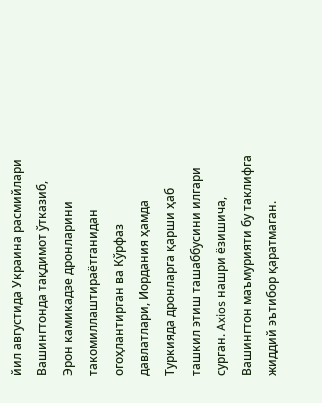йил августида Украина расмийлари Вашингтонда тақдимот ўтказиб, Эрон камикадзе дронларини такомиллаштираётганидан огоҳлантирган ва Кўрфаз давлатлари, Иордания ҳамда Туркияда дронларга қарши ҳаб ташкил этиш ташаббусини илгари сурган. Axios нашри ёзишича, Вашингтон маъмурияти бу таклифга жиддий эътибор қаратмаган.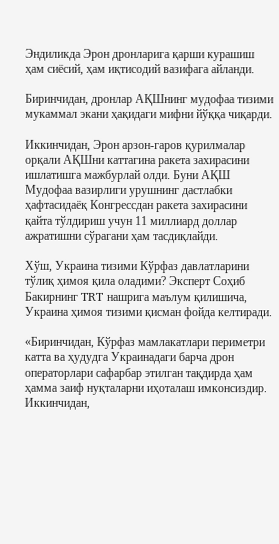Эндиликда Эрон дронларига қарши курашиш ҳам сиёсий, ҳам иқтисодий вазифага айланди.

Биринчидан, дронлар АҚШнинг мудофаа тизими мукаммал экани ҳақидаги мифни йўққа чиқарди.

Иккинчидан, Эрон арзон-гаров қурилмалар орқали АҚШни каттагина ракета захирасини ишлатишга мажбурлай олди. Буни АҚШ Мудофаа вазирлиги урушнинг дастлабки ҳафтасидаёқ Конгрессдан ракета захирасини қайта тўлдириш учун 11 миллиард доллар ажратишни сўрагани ҳам тасдиқлайди.

Хўш, Украина тизими Кўрфаз давлатларини тўлиқ ҳимоя қила оладими? Эксперт Соҳиб Бакирнинг TRT нашрига маълум қилишича, Украина ҳимоя тизими қисман фойда келтиради.

«Биринчидан, Кўрфаз мамлакатлари периметри катта ва ҳудудга Украинадаги барча дрон операторлари сафарбар этилган тақдирда ҳам ҳамма заиф нуқталарни иҳоталаш имконсиздир. Иккинчидан,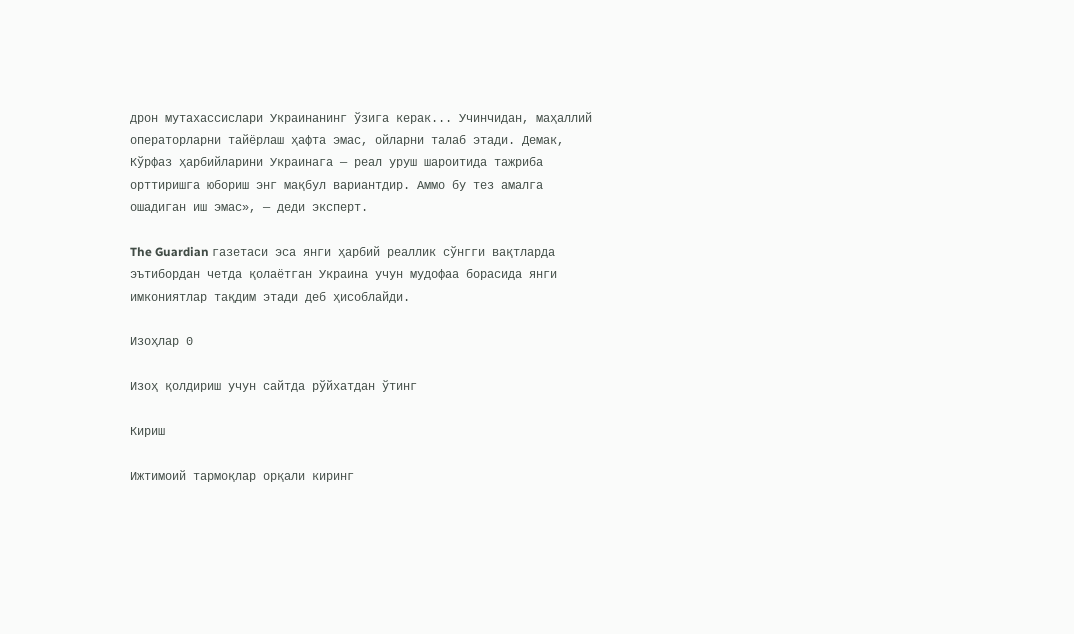дрон мутахассислари Украинанинг ўзига керак... Учинчидан, маҳаллий операторларни тайёрлаш ҳафта эмас, ойларни талаб этади. Демак, Кўрфаз ҳарбийларини Украинага — реал уруш шароитида тажриба орттиришга юбориш энг мақбул вариантдир. Аммо бу тез амалга ошадиган иш эмас», — деди эксперт.

The Guardian газетаси эса янги ҳарбий реаллик сўнгги вақтларда эътибордан четда қолаётган Украина учун мудофаа борасида янги имкониятлар тақдим этади деб ҳисоблайди.

Изоҳлар 0

Изоҳ қолдириш учун сайтда рўйхатдан ўтинг

Кириш

Ижтимоий тармоқлар орқали киринг